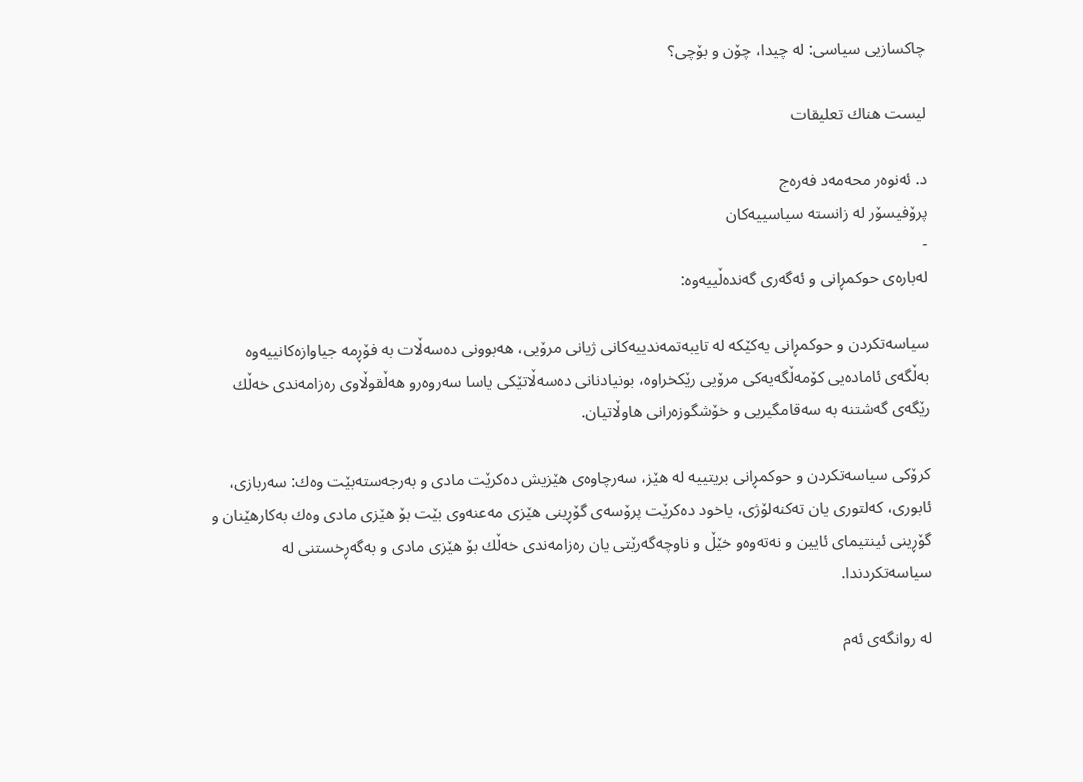چاكسازیی سیاسی: له‌ چیدا، چۆن و بۆچی؟

ليست هناك تعليقات

د. ئه‌نوه‌ر محه‌مه‌د فه‌ره‌ج
پرۆفیسۆر له‌ زانسته‌ سیاسییه‌كان
-
له‌باره‌ى حوكمڕانی و ئه‌گه‌ری گه‌نده‌ڵییه‌وه‌:

سیاسه‌تكردن و حوكمڕانی یه‌كێكه‌ له‌ تایبه‌تمه‌ندییه‌كانی ژیانی مرۆیی، هه‌بوونی ده‌سه‌ڵات به‌ فۆڕمه‌ جیاوازه‌كانییه‌وه‌ به‌ڵگه‌ى ئاماده‌یی كۆمه‌ڵگه‌یه‌كی مرۆیی رێكخراوه‌، بونیادنانی ده‌سه‌ڵاتێكی یاسا سه‌روه‌رو هه‌ڵقوڵاوی ره‌زامه‌ندی خه‌ڵك رێگه‌ى گه‌شتنه‌ به‌ سه‌قامگیریی و خۆشگوزه‌رانی هاوڵاتیان.

كرۆكی سیاسه‌تكردن و حوكمڕانی بریتییه‌ له‌ هێز، سه‌رچاوه‌ی هێزیش ده‌كرێت مادی و به‌رجه‌سته‌بێت وه‌ك: سه‌ربازی، ئابوری، كه‌لتوری یان ته‌كنه‌لۆژی، یاخود ده‌كرێت پرۆسه‌ى گۆڕینی هێزی مه‌عنه‌وی بێت بۆ هێزی مادی وه‌ك به‌كارهێنان و گۆڕینی ئینتیمای ئایین و نه‌ته‌وه‌و خێڵ و ناوچه‌گه‌رێتی یان ره‌زامه‌ندی خه‌ڵك بۆ هێزی مادی و به‌گه‌ڕخستنی له‌ سیاسه‌تكردندا.

له‌ روانگه‌ى ئه‌‌م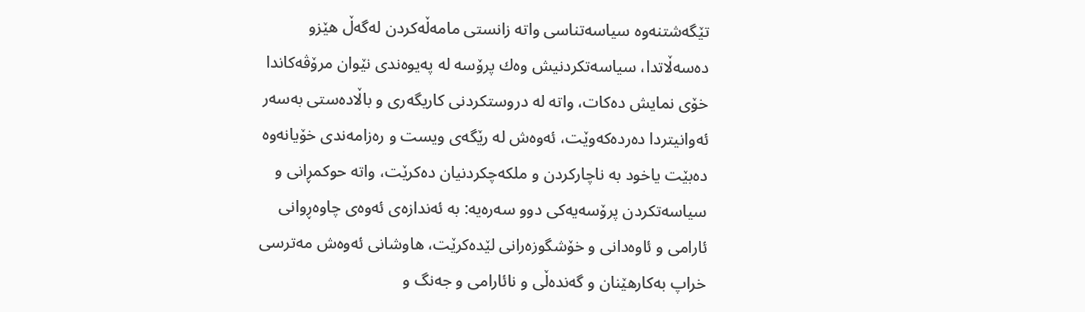تێگه‌شتنه‌وه‌ سیاسه‌تناسی واته‌ زانستی مامه‌ڵه‌كردن له‌گه‌ڵ هێزو ده‌سه‌ڵاتدا، سیاسه‌تكردنیش وه‌ك پرۆسه‌ له‌ په‌یوه‌ندی نێوان مرۆڤه‌كاندا خۆی نمایش ده‌كات، واته‌ له‌ دروستكردنی كاریگه‌ری و باڵاده‌ستی به‌سه‌ر ئه‌وانیتردا ده‌رده‌كه‌وێت، ئه‌وه‌ش له‌ رێگه‌ی ویست و ره‌زامه‌ندی خۆیانه‌وه‌ ده‌بێت یاخود به‌ ناچاركردن و ملكه‌چكردنیان ده‌كرێت، واته‌ حوكمڕانی و سیاسه‌تكردن پرۆسه‌یه‌كی دوو سه‌ره‌یه‌: به‌ ئه‌ندازه‌ى ئه‌وه‌ى چاوه‌ڕوانی ئارامی و ئاوه‌دانی و خۆشگوزه‌رانی لێده‌كرێت، هاوشانی ئه‌وه‌ش مه‌ترسی خراپ به‌كارهێنان و گه‌نده‌ڵی و نائارامی و جه‌نگ و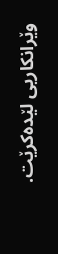وێرانكاریی لێده‌كرێت.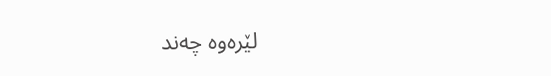لێره‌وه‌ چه‌ند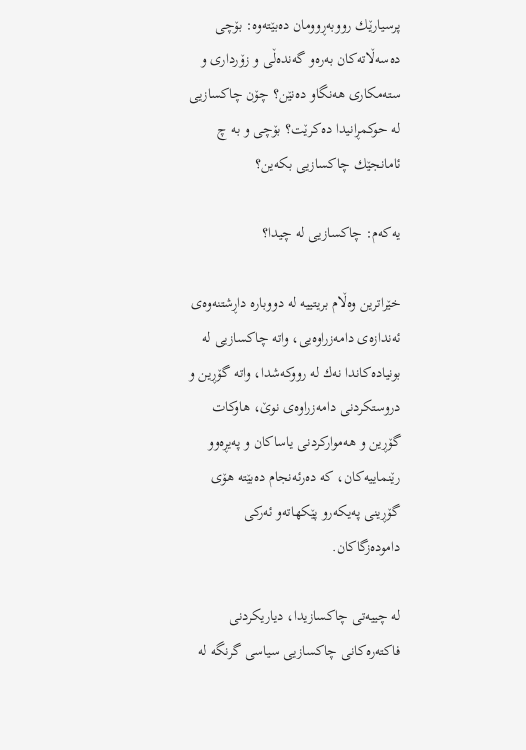پرسیارێك رووبه‌ڕوومان ده‌بێته‌وه‌: بۆچی ده‌سه‌ڵاته‌كان به‌ره‌و گه‌نده‌ڵی و زۆرداری و سته‌مكاری هه‌نگاو ده‌نێن؟ چۆن چاكسازیی له‌ حوكمڕانیدا ده‌كرێت؟ بۆچی و به‌ چ ئامانجێك چاكسازیی بكه‌ین؟

یه‌كه‌م: چاكسازیی له‌ چیدا؟

خێراترین وه‌ڵام بریتییه‌ له‌ دووباره‌ داڕشتنه‌وه‌ی ئه‌ندازه‌ى دامه‌زراوه‌یی، واته‌ چاكسازیی له‌ بونیاده‌كاندا نه‌ك له‌ رووكه‌شدا، واته‌ گۆڕین و دروستكردنی دامه‌زراوه‌ى نوێ، هاوكات گۆڕین و هه‌مواركردنی یاساكان و په‌یڕه‌وو رێنماییه‌كان، كه‌ ده‌رئه‌نجام ده‌بێته‌ هۆی گۆڕینی په‌یكه‌رو پێكهاته‌و ئه‌ركی داموده‌زگاكان.

له‌ چییه‌تی چاكسازیدا، دیاریكردنی فاكته‌ره‌كانی چاكسازیی سیاسی گرنگه‌ له‌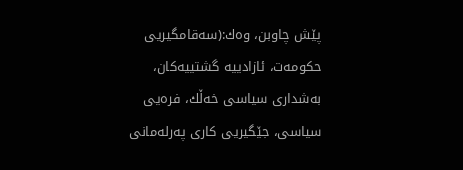پێش چاوبن، وه‌ك:(سه‌قامگیریی حكومه‌ت، ئازادییه‌ گشتییه‌كان، به‌شداری سیاسی خه‌ڵك، فره‌یی سیاسی، جێگیریی كاری په‌رله‌مانی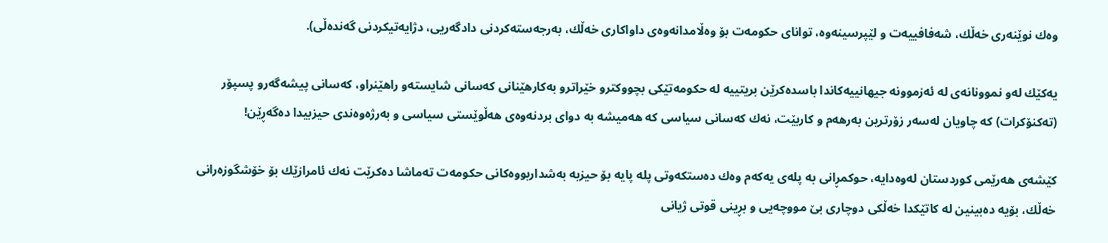وه‌ك نوێنه‌رى خه‌ڵك، شه‌فافییه‌ت و لێپرسینه‌وه‌، توانای حكومه‌ت بۆ وه‌ڵامدانه‌وه‌ى داواكاری خه‌ڵك، به‌رجه‌سته‌كردنی دادگه‌ریی، دژایه‌تیكردنی گه‌نده‌ڵی).

یه‌كێك له‌و نموونانه‌ى له‌ ئه‌زموونه‌ جیهانییه‌كاندا باسده‌كرێن بریتییه‌ له‌ حكومه‌تێكی بچووكترو خێراترو به‌كارهێنانی كه‌سانی شایسته‌و راهێنراو، كه‌سانی پیشه‌گه‌رو پسپۆر (ته‌كنۆكرات) كه‌ چاویان له‌سه‌ر زۆرترین به‌رهه‌م و كاربێت، نه‌ك كه‌سانی سیاسی كه‌ هه‌میشه‌ به‌ دوای بردنه‌وه‌ى هه‌ڵوێستی سیاسی و به‌رژه‌وه‌ندی حیزبیدا ده‌گه‌ڕێن!

كێشه‌ى هه‌رێمی كوردستان له‌وه‌دایه‌، حوكمڕانی به‌ پله‌ى یه‌كه‌م وه‌ك ده‌ستكه‌وتی پله‌ پایه‌ بۆ حیزبه‌ به‌شداربووه‌كانی حكومه‌ت ته‌ماشا ده‌كرێت نه‌ك ئامرازێك بۆ خۆشگوزه‌رانی خه‌ڵك، بۆیه‌ ده‌بینین له‌ كاتێكدا خه‌ڵكی دوچاری بێ مووچه‌یی و بڕینی قوتی ژیانی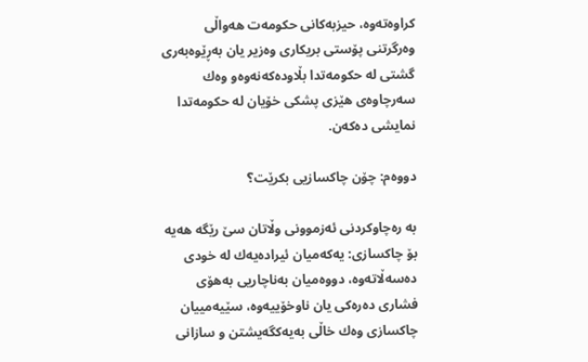كراوه‌ته‌وه‌، حیزبه‌كانی حكومه‌ت هه‌واڵی وه‌رگرتنی پۆستی بریكاری وه‌زیر یان به‌ڕێوه‌به‌رى گشتی له‌ حكومه‌تدا بڵاوده‌كه‌نه‌وه‌و وه‌ك سه‌رچاوه‌ی هێزی پشكی خۆیان له‌ حكومه‌تدا نمایشی ده‌كه‌ن.

دووه‌م: چۆن چاكسازیی بكرێت؟

به‌ ره‌چاوكردنی ئه‌زموونی وڵاتان سێ رێگه‌ هه‌یه‌ بۆ چاكسازی: یه‌كه‌میان ئیراده‌یه‌ك له‌ خودی ده‌سه‌ڵاته‌وه‌، دووه‌میان به‌ناچاریی به‌هۆی فشاری ده‌ره‌كی یان ناوخۆییه‌وه‌، سێیه‌مییان چاكسازی وه‌ك خاڵی به‌یه‌كگه‌یشتن و سازانی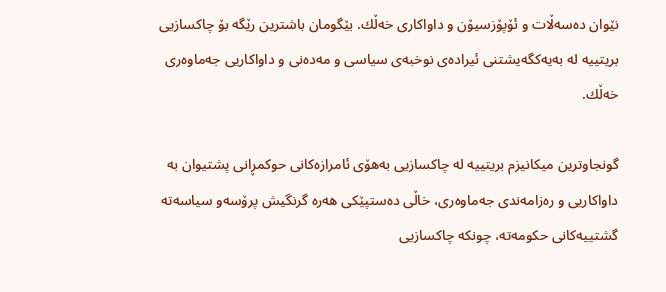نێوان ده‌سه‌ڵات و ئۆپۆزسیۆن و داواكاری خه‌ڵك. بێگومان باشترین رێگه‌ بۆ چاكسازیی بریتییه‌ له‌ به‌یه‌كگه‌یشتنی ئیراده‌ی نوخبه‌ى سیاسی و مه‌ده‌نی و داواكاریی جه‌ماوه‌ری خه‌ڵك.

گونجاوترین میكانیزم بریتییه‌ له‌ چاكسازیی به‌هۆی ئامرازه‌كانی حوكمڕانی پشتیوان به‌ داواكاریی و ره‌زامه‌ندی جه‌ماوه‌ری، خاڵی ده‌ستپێكی هه‌ره ‌گرنگیش پرۆسه‌و سیاسه‌ته‌ گشتییه‌كانی حكومه‌ته‌، چونكه‌ چاكسازیی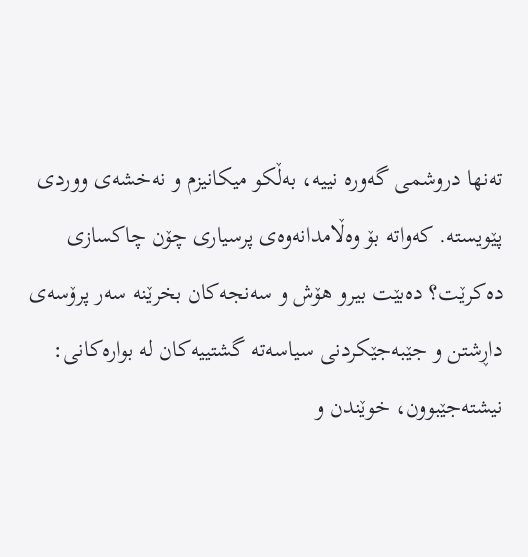ته‌نها دروشمی گه‌وره‌ نییه‌، به‌ڵكو میكانیزم و نه‌خشه‌ی ووردی پێویسته‌. كه‌واته‌ بۆ وه‌ڵامدانه‌وه‌ى پرسیاری چۆن چاكسازی ده‌كرێت؟ ده‌بێت بیرو هۆش و سه‌نجه‌كان بخرێنه‌ سه‌ر پرۆسه‌ى داڕشتن و جێبه‌جێكردنی سیاسه‌ته‌ گشتییه‌كان له‌ بواره‌كانی: نیشته‌جێبوون، خوێندن و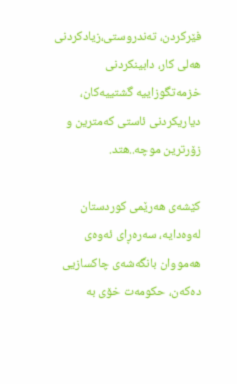فێركردن، ته‌ندروستی،زیادكردنی هه‌لی كار، دابینكردنی خزمه‌تگوزاییه‌ گشتییه‌كان، دیاریكردنی ئاستی كه‌مترین و زۆرترین موچه‌..هتد.

كێشه‌ى هه‌رێمی كوردستان له‌وه‌دایه‌، سه‌ره‌ڕای ئه‌وه‌ى هه‌مووان بانگه‌شه‌ی چاكسازیی ده‌كه‌ن، حكومه‌ت خۆی به‌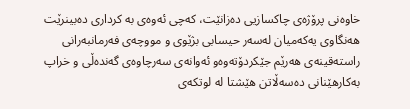خاوه‌نی پرۆژه‌ى چاكسازیی ده‌زانێت، كه‌چی ئه‌وه‌ى به‌ كرداری ده‌بینرێت هه‌نگاوی یه‌كه‌میان له‌سه‌ر حیسابی بژێوى و مووچه‌ى فه‌رمانبه‌رانی راسته‌قینه‌ی هه‌رێم جێكردۆته‌وه‌و ئه‌وانه‌ى سه‌رچاوه‌ی گه‌نده‌ڵی و خراپ به‌كارهێنانی ده‌سه‌ڵاتن هێشتا له‌ لوتكه‌ی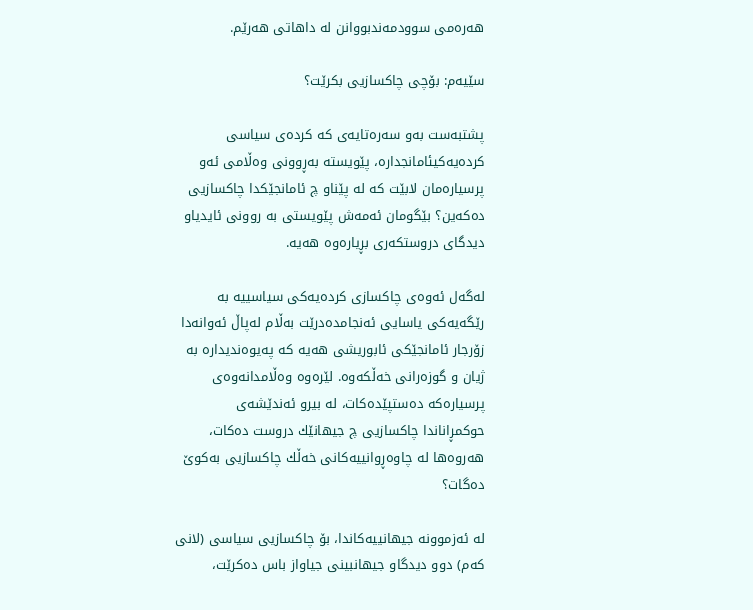هه‌ره‌می سوودمه‌ندبووانن له‌ داهاتی هه‌رێم.

سێیه‌م: بۆچی چاكسازیی بكرێت؟

پشتبه‌ست به‌و سه‌ره‌تایه‌ی كه‌ كرده‌ى سیاسی كرده‌یه‌كیئامانجداره‌، پێویسته‌ به‌ڕوونی وه‌ڵامی ئه‌و پرسیاره‌مان لابێت كه‌ له‌ پێناو چ ئامانجێكدا چاكسازیی ده‌كه‌ین؟ بێگومان ئه‌مه‌ش پێویستی به‌ روونی ئایدیاو دیدگای دروستكه‌ری بڕیاره‌وه‌ هه‌یه‌.

له‌گه‌ل ئه‌وه‌ى چاكسازی كرده‌یه‌كی سیاسییه‌ به‌ رێگه‌یه‌كی یاسایی ئه‌نجامده‌درێت به‌ڵام له‌پاڵ ئه‌وانه‌دا زۆرجار ئامانجێكی ئابوریشى هه‌یه‌ كه‌ په‌یوه‌ندیداره‌ به‌ ژیان و گوزه‌رانی خه‌ڵكه‌وه‌. لێره‌وه‌ وه‌ڵامدانه‌وه‌ی پرسیاره‌كه‌ ده‌ستپێده‌كات، له‌ بیرو ئه‌ندێشه‌ى حوكمڕاناندا چاكسازیی چ جیهانێك دروست ده‌كات، هه‌روه‌ها له‌ چاوه‌ڕوانییه‌كانی خه‌ڵك چاكسازیی به‌كوێ ده‌گات؟

له‌ ئه‌زموونه‌ جیهانییه‌كاندا، بۆ چاكسازیی سیاسی (لانی كه‌م) دوو دیدگاو جیهانبینی جیاواز باس ده‌كرێت،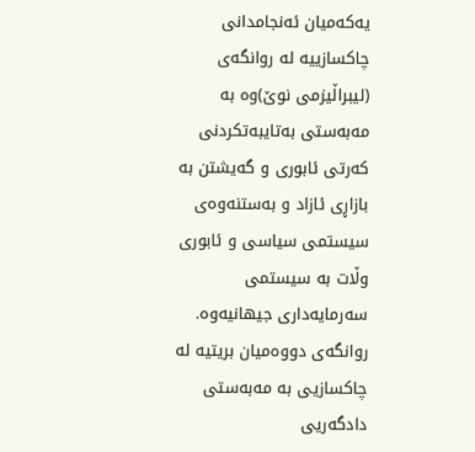یه‌كه‌میان ئه‌نجامدانی چاكسازییه‌ له‌ روانگه‌ی (لیبراڵیزمی نوێ)وه‌ به‌ مه‌به‌ستی به‌تایبه‌تكردنی كه‌رتی ئابوری و گه‌یشتن‌ به‌ بازاڕی ئازاد و به‌ستنه‌وه‌ى سیستمی سیاسی و ئابورى وڵات به‌ سیستمی سه‌رمایه‌داری جیهانیه‌وه‌. روانگه‌ی دووه‌میان بریتیه‌ له‌ چاكسازیی به‌ مه‌به‌ستی دادگه‌ریی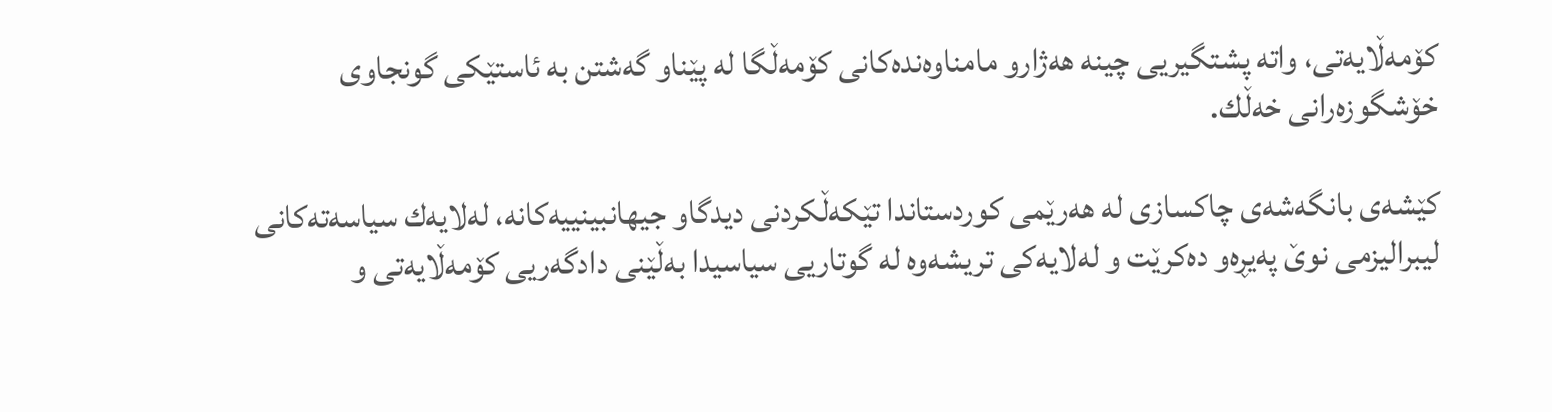كۆمه‌ڵایه‌تی، واته‌ پشتگیریی چینه‌ هه‌ژارو مامناوه‌نده‌كانی كۆمه‌ڵگا‌ له‌ پێناو گه‌شتن به‌ ئاستێكی گونجاوی خۆشگوزه‌رانی خه‌ڵك.

كێشه‌ى بانگه‌شه‌ى چاكسازی له‌ هه‌رێمی كوردستاندا تێكه‌ڵكردنی دیدگاو جیهانبینییه‌كانه‌، له‌لایه‌ك سیاسه‌ته‌كانی لیبرالیزمی نوێ په‌یڕه‌و ده‌كرێت و له‌لایه‌كی تریشه‌وه‌ له‌ گوتاریی سیاسیدا به‌ڵێنی دادگه‌ریی كۆمه‌ڵایه‌تی و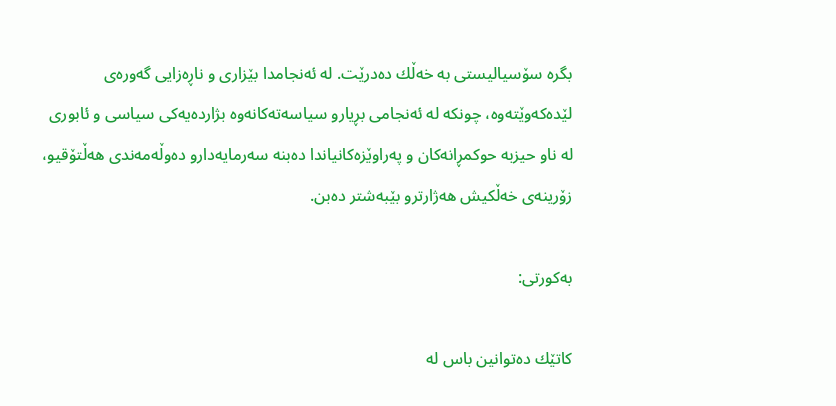بگره‌ سۆسیالیستی به‌ خه‌ڵك ده‌درێت. له‌ ئه‌نجامدا بێزاری و ناڕه‌زایی گه‌وره‌ی لێده‌كه‌وێته‌وه‌، چونكه‌ له‌ ئه‌نجامی بڕیارو سیاسه‌ته‌كانه‌وه‌ بژارده‌یه‌كی سیاسی و ئابوری له‌ ناو حیزبه‌ حوكمڕانه‌كان و په‌راوێزه‌كانیاندا ده‌بنه‌ سه‌رمایه‌دارو ده‌وڵه‌مه‌ندی هه‌ڵتۆقیو، زۆرینه‌ى خه‌ڵكیش هه‌ژارترو بێبه‌شتر ده‌بن.

به‌كورتی:

كاتێك ده‌توانین باس له‌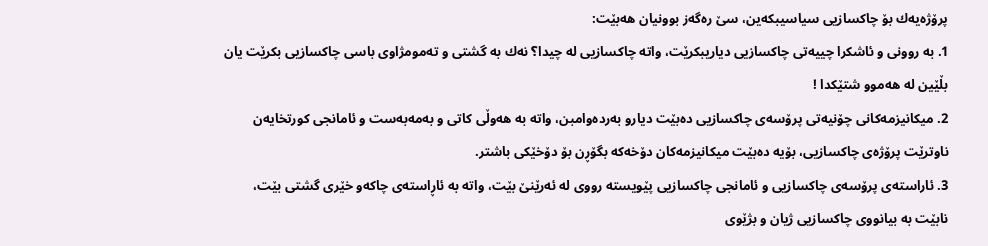پرۆژه‌یه‌ك بۆ چاكسازیی سیاسیبكه‌ین، سێ ره‌گه‌ز بوونیان هه‌بێت:
1. به‌ روونی و ئاشكرا چییه‌تی چاكسازیی دیاریبكرێت، واته‌ چاكسازیی له‌ چیدا؟ نه‌ك به‌ گشتی و ته‌مومژاوی باسی چاكسازیی بكرێت یان بڵێین له‌ هه‌موو شتێكدا !
2. میكانیزمه‌كانی چۆنیه‌تی پرۆسه‌ى چاكسازیی ده‌بێت دیارو به‌رده‌وامبن، واته‌ به‌ هه‌وڵی كاتی و به‌مه‌به‌ست و ئامانجی كورتخایه‌ن ناوترێت پرۆژه‌ى چاكسازیی، بۆیه‌ ده‌بێت میكانیزمه‌كان دۆخه‌كه‌ بگۆڕن بۆ دۆخێكی باشتر.
3. ئاراسته‌ى پرۆسه‌ى چاكسازیی و ئامانجی چاكسازیی پێویسته‌ رووی له‌ ئه‌رێنێ بێت، واته‌ به‌ ئاڕاسته‌ى چاكه‌و خێری گشتی بێت، نابێت به‌ بیانووی چاكسازیی ژیان و بژێوی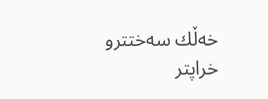خه‌ڵك سه‌ختترو خراپتر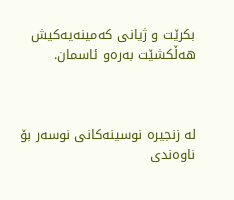بكرێت و ژیانی كه‌مینه‌یه‌كیش هه‌ڵكشێت به‌ره‌و ئاسمان.



لە زنجیرە نوسینەكانی نوسەر بۆ ناوەندی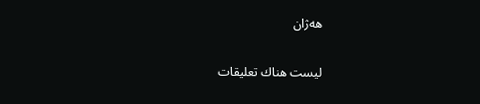هەژان

ليست هناك تعليقات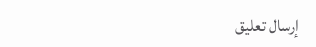إرسال تعليق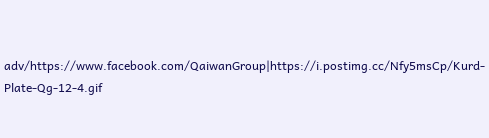adv/https://www.facebook.com/QaiwanGroup|https://i.postimg.cc/Nfy5msCp/Kurd-Plate-Qg-12-4.gif